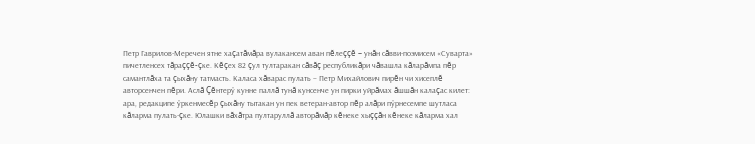Петр Гаврилов-Меречен ятне хаçатăмăра вулакансем аван пĕлеççĕ – унăн сăвви-поэмисем «Суварта» пичетленсех тăраççĕ-çке. Кĕçех 82 çул тултаракан сăвăç республикăри чăвашла кăларăмпа пĕр самантлăха та çыхăну татмасть. Каласа хăварас пулать – Петр Михайлович пирĕн чи хисеплĕ авторсенчен пĕри. Аслă Çĕнтерӳ кунне паллă тунă кунсенче ун пирки уйрăмах ăшшăн калаçас килет: ара, редакципе ӳркенмесĕр çыхăну тытакан ун пек ветеран-автор пĕр алăри пӳрнесемпе шутласа кăларма пулать-çке. Юлашки вăхăтра пултаруллă авторăмăр кĕнеке хыççăн кĕнеке кăларма хал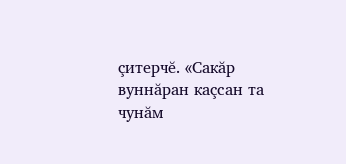çитерчĕ. «Сакăр вуннăран каçсан та чунăм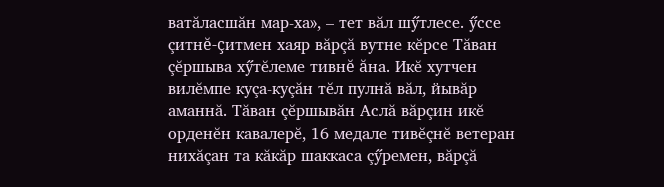ватăласшăн мар-ха», – тет вăл шӳтлесе. ӳссе çитнĕ-çитмен хаяр вăрçă вутне кĕрсе Тăван çĕршыва хӳтĕлеме тивнĕ ăна. Икĕ хутчен вилĕмпе куçа-куçăн тĕл пулнă вăл, йывăр аманнă. Тăван çĕршывăн Аслă вăрçин икĕ орденĕн кавалерĕ, 16 медале тивĕçнĕ ветеран нихăçан та кăкăр шаккаса çӳремен, вăрçă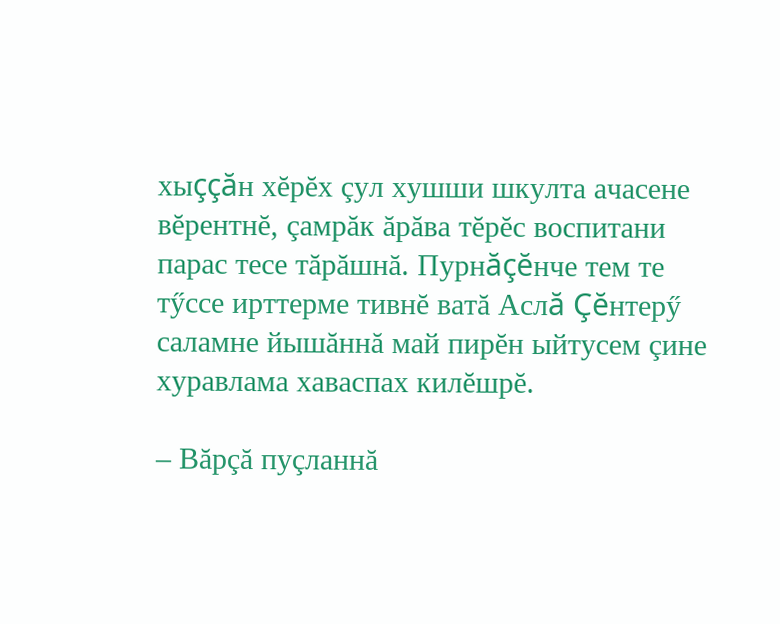хыççăн хĕрĕх çул хушши шкулта ачасене вĕрентнĕ, çамрăк ăрăва тĕрĕс воспитани парас тесе тăрăшнă. Пурнăçĕнче тем те тӳссе ирттерме тивнĕ ватă Аслă Çĕнтерӳ саламне йышăннă май пирĕн ыйтусем çине хуравлама хаваспах килĕшрĕ.

– Вăрçă пуçланнă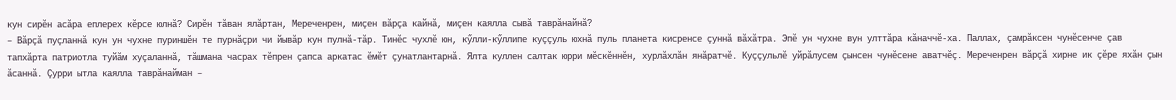кун сирĕн асăра еплерех кĕрсе юлнă? Сирĕн тăван ялăртан, Мереченрен, миçен вăрçа кайнă, миçен каялла сывă таврăнайнă?
– Вăрçă пуçланнă кун ун чухне пуриншĕн те пурнăçри чи йывăр кун пулнă-тăр. Тинĕс чухлĕ юн, кӳлли-кӳллипе куççуль юхнă пуль планета кисренсе çуннă вăхăтра. Эпĕ ун чухне вун улттăра кăначчĕ-ха. Паллах, çамрăксен чунĕсенче çав тапхăрта патриотла туйăм хуçаланнă, тăшмана часрах тĕпрен çапса аркатас ĕмĕт çунатлантарнă. Ялта куллен салтак юрри мĕскĕннĕн, хурлăхлăн янăратчĕ. Куççульлĕ уйрăлусем çынсен чунĕсене аватчĕç. Мереченрен вăрçă хирне ик çĕре яхăн çын ăсаннă. Çурри ытла каялла таврăнайман –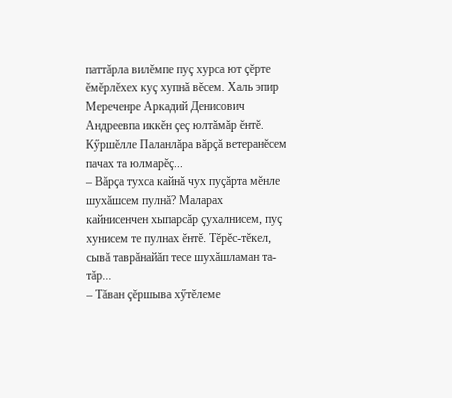паттăрла вилĕмпе пуç хурса ют çĕрте ĕмĕрлĕхех куç хупнă вĕсем. Халь эпир Мереченре Аркадий Денисович Андреевпа иккĕн çеç юлтăмăр ĕнтĕ. Кӳршĕлле Паланлăра вăрçă ветеранĕсем пачах та юлмарĕç...
– Вăрçа тухса кайнă чух пуçăрта мĕнле шухăшсем пулнă? Маларах кайнисенчен хыпарсăр çухалнисем, пуç хунисем те пулнах ĕнтĕ. Тĕрĕс-тĕкел, сывă таврăнайăп тесе шухăшламан та-тăр...
– Тăван çĕршыва хӳтĕлеме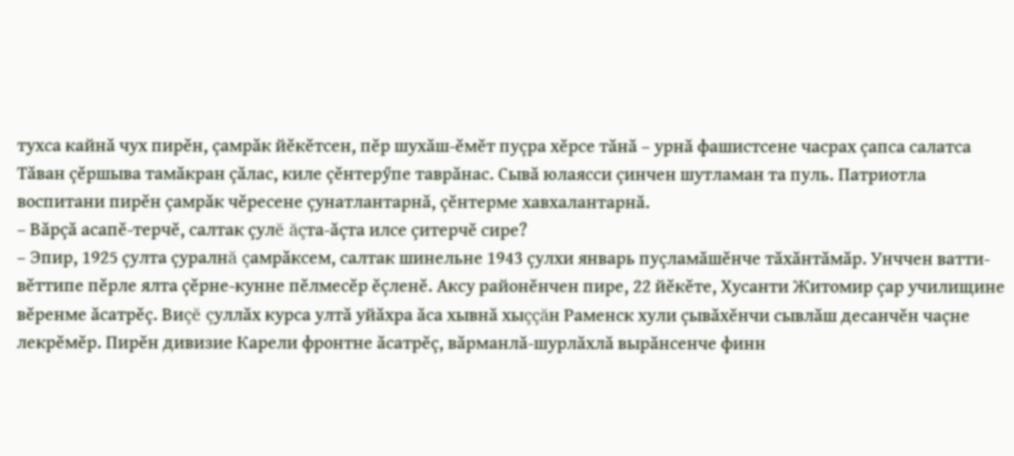тухса кайнă чух пирĕн, çамрăк йĕкĕтсен, пĕр шухăш-ĕмĕт пуçра хĕрсе тăнă – урнă фашистсене часрах çапса салатса Тăван çĕршыва тамăкран çăлас, киле çĕнтерӳпе таврăнас. Сывă юлаясси çинчен шутламан та пуль. Патриотла воспитани пирĕн çамрăк чĕресене çунатлантарнă, çĕнтерме хавхалантарнă.
– Вăрçă асапĕ-терчĕ, салтак çулĕ ăçта-ăçта илсе çитерчĕ сире?
– Эпир, 1925 çулта çуралнă çамрăксем, салтак шинельне 1943 çулхи январь пуçламăшĕнче тăхăнтăмăр. Унччен ватти-вĕттипе пĕрле ялта çĕрне-кунне пĕлмесĕр ĕçленĕ. Аксу районĕнчен пире, 22 йĕкĕте, Хусанти Житомир çар училищине вĕренме ăсатрĕç. Виçĕ çуллăх курса ултă уйăхра ăса хывнă хыççăн Раменск хули çывăхĕнчи сывлăш десанчĕн чаçне лекрĕмĕр. Пирĕн дивизие Карели фронтне ăсатрĕç, вăрманлă-шурлăхлă вырăнсенче финн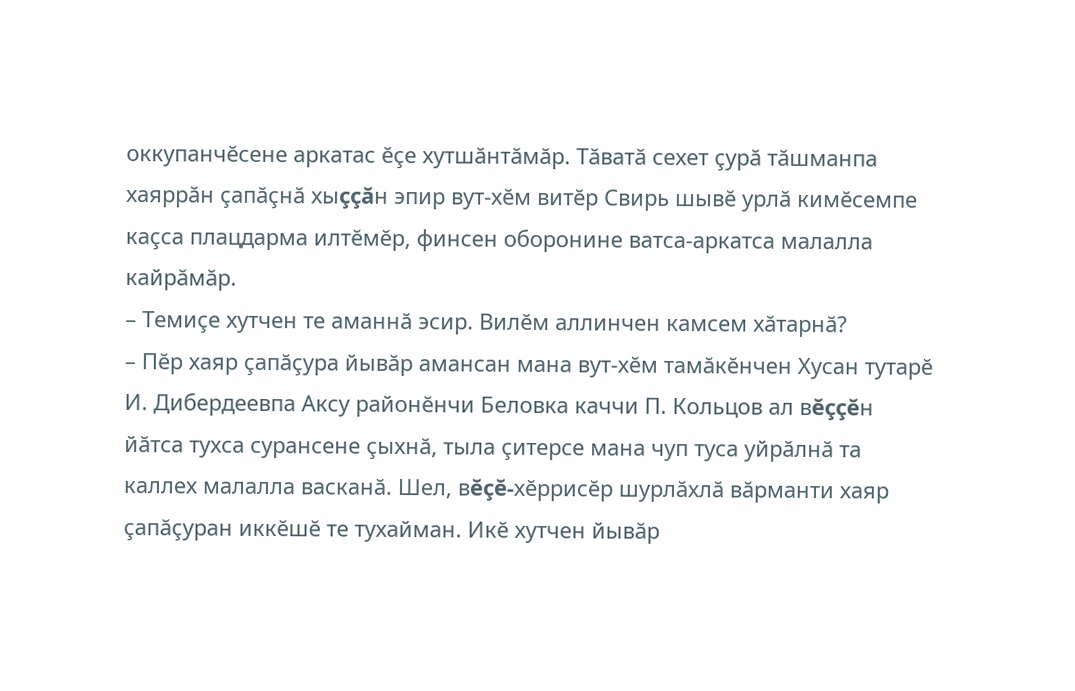оккупанчĕсене аркатас ĕçе хутшăнтăмăр. Тăватă сехет çурă тăшманпа хаяррăн çапăçнă хыççăн эпир вут-хĕм витĕр Свирь шывĕ урлă кимĕсемпе каçса плацдарма илтĕмĕр, финсен оборонине ватса-аркатса малалла кайрăмăр.
– Темиçе хутчен те аманнă эсир. Вилĕм аллинчен камсем хăтарнă?
– Пĕр хаяр çапăçура йывăр амансан мана вут-хĕм тамăкĕнчен Хусан тутарĕ И. Дибердеевпа Аксу районĕнчи Беловка каччи П. Кольцов ал вĕççĕн йăтса тухса сурансене çыхнă, тыла çитерсе мана чуп туса уйрăлнă та каллех малалла васканă. Шел, вĕçĕ-хĕррисĕр шурлăхлă вăрманти хаяр çапăçуран иккĕшĕ те тухайман. Икĕ хутчен йывăр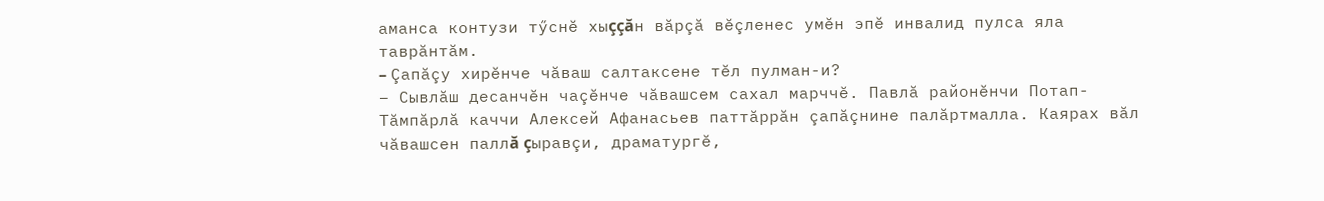аманса контузи тӳснĕ хыççăн вăрçă вĕçленес умĕн эпĕ инвалид пулса яла таврăнтăм.
– Çапăçу хирĕнче чăваш салтаксене тĕл пулман-и?
– Сывлăш десанчĕн чаçĕнче чăвашсем сахал марччĕ. Павлă районĕнчи Потап-Тăмпăрлă каччи Алексей Афанасьев паттăррăн çапăçнине палăртмалла. Каярах вăл чăвашсен паллă çыравçи, драматургĕ,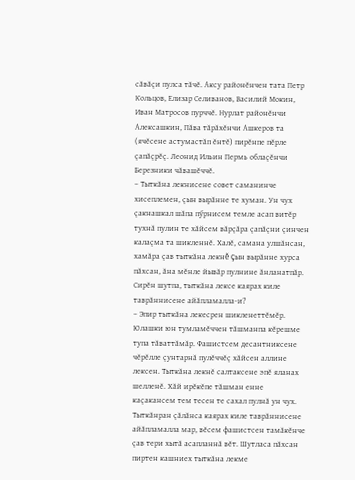сăвăçи пулса тăчĕ. Аксу районĕнчен тата Петр Кольцов, Елизар Селиванов, Василий Мокин, Иван Матросов пурччĕ. Нурлат районĕнчи Алексашкин, Пăва тăрăхĕнчи Ашкеров та (ячĕсене астумастăп ĕнтĕ) пирĕнпе пĕрле çапăçрĕç. Леонид Ильин Пермь облаçĕнчи Березники чăвашĕччĕ.
– Тыткăна лекнисене совет саманинче хисеплемен, çын вырăнне те хуман. Ун чух çакнашкал шăпа пӳрнисем темле асап витĕр тухнă пулин те хăйсем вăрçăра çапăçни çинчен калаçма та шикленнĕ. Халĕ, самана улшăнсан, хамăра çав тыткăна лекнĕ çын вырăнне хурса пăхсан, ăна мĕнле йывăр пулнине ăнланатпăр. Сирĕн шутпа, тыткăна лексе каярах киле таврăннисене айăпламалла-и?
– Эпир тыткăна лекесрен шикленеттĕмĕр. Юлашки юн тумламĕччен тăшманпа кĕрешме тупа тăваттăмăр. Фашистсем десантниксене чĕрĕлле çунтарнă пулĕччĕç хăйсен аллине лексен. Тыткăна лекнĕ салтаксене эпĕ яланах шелленĕ. Хăй ирĕкĕпе тăшман енне каçакансем тем тесен те сахал пулнă ун чух. Тыткăнран çăлăнса каярах киле таврăннисене айăпламалла мар, вĕсем фашистсен тамăкĕнче çав тери хытă асапланнă вĕт. Шутласа пăхсан пиртен кашниех тыткăна лекме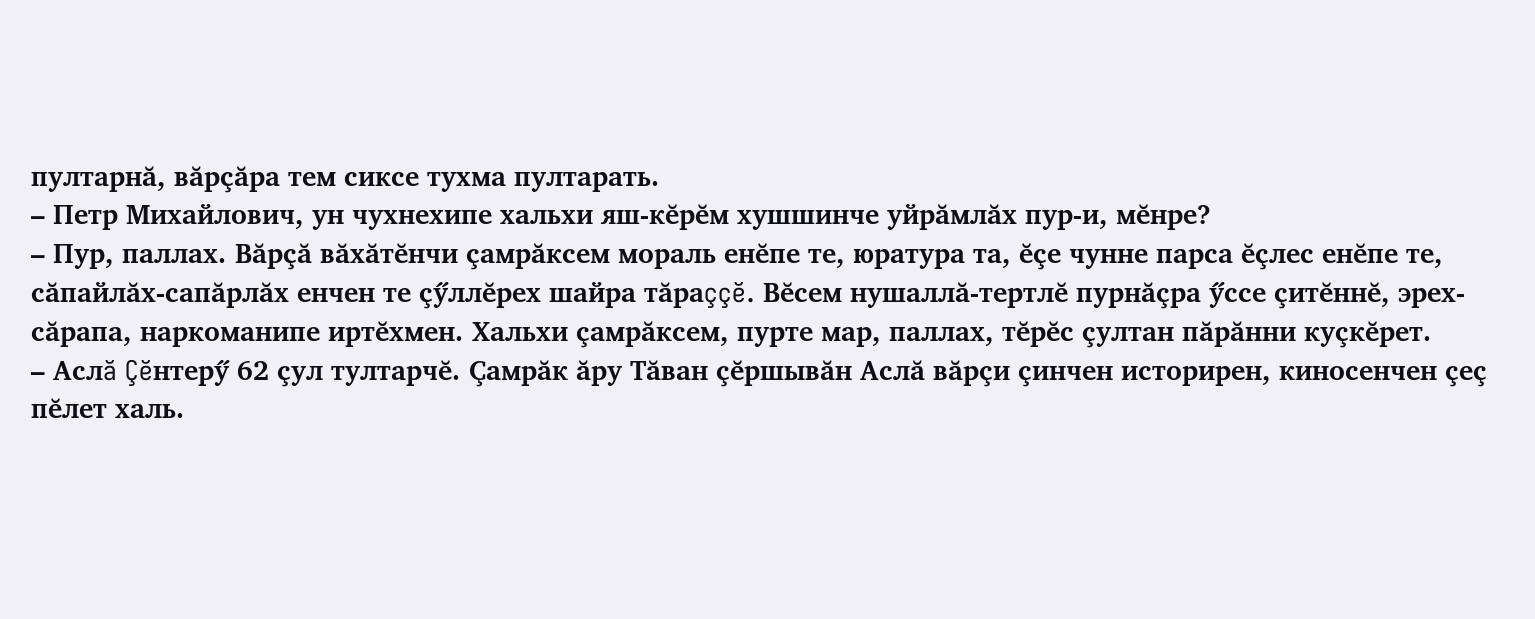пултарнă, вăрçăра тем сиксе тухма пултарать.
– Петр Михайлович, ун чухнехипе хальхи яш-кĕрĕм хушшинче уйрăмлăх пур-и, мĕнре?
– Пур, паллах. Вăрçă вăхăтĕнчи çамрăксем мораль енĕпе те, юратура та, ĕçе чунне парса ĕçлес енĕпе те, сăпайлăх-сапăрлăх енчен те çӳллĕрех шайра тăраççĕ. Вĕсем нушаллă-тертлĕ пурнăçра ӳссе çитĕннĕ, эрех-сăрапа, наркоманипе иртĕхмен. Хальхи çамрăксем, пурте мар, паллах, тĕрĕс çултан пăрăнни куçкĕрет.
– Аслă Çĕнтерӳ 62 çул тултарчĕ. Çамрăк ăру Тăван çĕршывăн Аслă вăрçи çинчен историрен, киносенчен çеç пĕлет халь.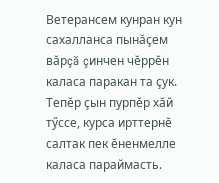Ветерансем кунран кун сахалланса пынăçем вăрçă çинчен чĕррĕн каласа паракан та çук. Тепĕр çын пурпĕр хăй тӳссе, курса ирттернĕ салтак пек ĕненмелле каласа параймасть.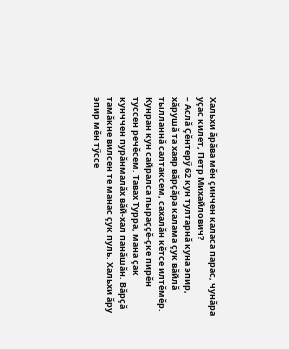Хальхи ăрăва мĕн çинчен каласа парас, чунăра уçас килет, Петр Михайлович?
– Аслă Çĕнтерӳ 62 кун тултарнă куна эпир, хăрушă та хаяр вăрçăра калама çук вăйлă тылланнă салтаксем, сахалăн кĕтсе илтĕмĕр. Кунран кун сайралса пыраççĕ-çке пирĕн туссен речĕсем. Тавах Турра, мана çак кунччен пурăнмалăх вăй-хал панăшăн. Вăрçă тамăкне вилсен те манас çук пуль. Хальхи ăру эпир мĕн тӳссе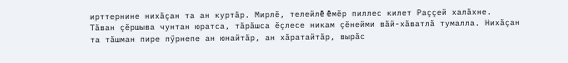ирттернине нихăçан та ан куртăр. Мирлĕ, телейлĕ ĕмĕр пиллес килет Раççей халăхне. Тăван çĕршыва чунтан юратса, тăрăшса ĕçлесе никам çĕнейми вăй-хăватлă тумалла. Нихăçан та тăшман пире пӳрнепе ан юнайтăр, ан хăратайтăр, вырăс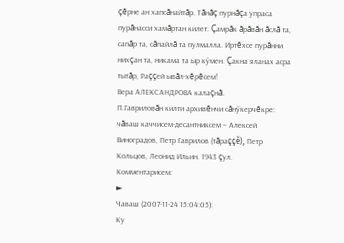çĕрне ан хапсăнайтăр. Тăнăç пурнăçа упраса пурăнасси хамăртан килет. Çамрăк ăрăвăн ăслă та, сапăр та, сăпайлă та пулмалла. Иртĕхсе пурăнни нихçан та, никама та ыр кӳмен. Çакна яланах асра тытăр, Раççей ывăл-хĕрĕсем!
Вера АЛЕКСАНДРОВА калаçнă.
П.Гавриловăн килти архивĕнчи сăнӳкерчĕкре:
чăваш каччисем-десантниксем – Алексей Виноградов, Петр Гаврилов (тăраççĕ), Петр Кольцов, Леонид Ильин. 1943 çул.
Комментарисем:
►
Чаваш (2007-11-24 15:04:05):
Ку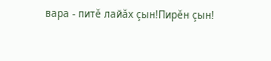вара - питĕ лайăх çын!Пирĕн çын!